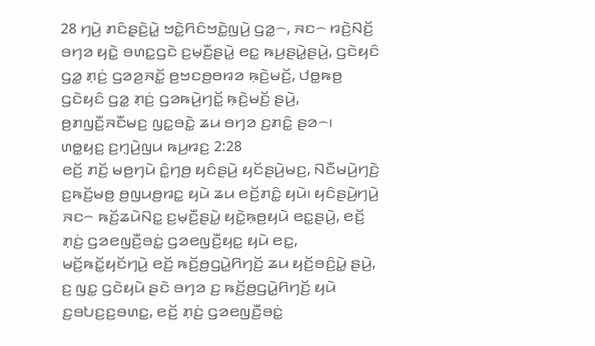28 ꤚꤣꤧ꤬ ꤊꤢꤨꤔ꤫ꤢꤧ꤬ꤣꤧ꤭ ꤠꤢꤧ꤭ꤖꤢꤨꤠꤢꤧ꤭ꤜꤣꤧ꤬ ꤞꤤ꤭꤮, ꤏꤢ꤮ ꤙꤢꤧ꤬ꤡꤢꤩ꤬ ꤋꤚꤤ ꤟꤢꤧ꤭ ꤋꤛꤢ꤭ꤞꤢꤧ ꤢ꤬ꤗ꤫ꤢꤪ꤬ꤔꤣꤧ꤭ ꤕꤢ꤭ ꤒꤣ꤬ꤔꤣꤧ꤭ꤔꤣꤧ꤬, ꤞꤢꤧꤟꤢꤨ ꤞꤤ꤭ ꤊ꤫ꤢꤦ꤬ ꤞꤤꤤ꤬ꤏꤢꤩ꤭ ꤥ꤬ꤠꤢꤥ꤬ꤥꤙꤤ ꤒ꤫ꤢꤧ꤬ꤗꤢꤩ꤬, ꤓꤥ꤭ꤒꤥ꤬ ꤞꤢꤧꤟꤢꤨ ꤞꤤ꤭ ꤊ꤫ꤢꤦ꤬ ꤞꤤꤒꤣꤧ꤬ꤚꤢꤩ꤭ ꤒ꤫ꤢꤧ꤬ꤗꤢꤩ꤬ ꤔꤣꤧ꤬, ꤥ꤬ꤊꤜꤢꤪ꤬ꤏꤢꤪꤗꤢ꤬ ꤜꤢ꤭ꤋꤢꤧ꤭ ꤘꤣ ꤋꤚꤤ ꤢ꤬ꤊꤢꤨ꤭ ꤔꤤ꤮꤯
ꤛꤥ꤭ꤟꤢ꤬ ꤢ꤬ꤚ꤫ꤣꤧ꤬ꤜꤣ ꤒꤣ꤬ꤙꤢ꤬ 2:28
ꤕꤢꤩ꤬ ꤊꤢꤩ꤬ ꤗꤥ꤬ꤚꤣꤧ ꤢꤨ꤭ꤚꤥ꤬ ꤟꤢꤨꤔꤣꤧ꤬ ꤟꤢꤩꤔꤣꤧ꤬ꤗꤢ꤬, ꤡꤢꤪꤗꤣꤧ꤬ꤚꤢꤧ꤬ ꤢ꤬ꤒꤢꤩ꤬ꤗꤥ꤬ ꤥ꤬ꤜꤣꤥ꤬ꤙꤢ꤭ ꤟꤣꤧ ꤘꤣ ꤕꤢꤩ꤬ꤊꤢꤨ꤭ ꤟꤣꤧ꤯ ꤟꤢꤨꤔꤣꤧ꤬ꤚꤣꤧ꤬ ꤏꤢ꤮ ꤒꤢꤩ꤬ꤘꤣꤧꤡꤢ꤭ ꤢ꤬ꤗ꤫ꤢꤪ꤬ꤔꤣꤧ꤭ ꤟꤢꤧ꤭ꤒ꤫ꤥ꤬ꤟꤣꤧ ꤕꤢ꤭ꤔꤣꤧ꤬, ꤕꤢꤩ꤬ ꤊ꤫ꤢꤦ꤬ ꤞꤤꤕꤜꤢꤪ꤬ꤋꤢꤦ꤭ ꤞꤤꤕꤜꤢꤪ꤬ꤟꤢ꤭ ꤟꤣꤧ ꤕꤢ꤭, ꤗꤢꤩ꤬ꤒꤢꤩ꤭ꤟꤢꤩꤚꤣꤧ꤬ ꤕꤢꤩ꤬ ꤒꤢꤩ꤬ꤥ꤬ꤞꤣꤧ꤭ꤖꤚꤢꤩ꤬ ꤘꤣ ꤟꤢꤩ꤬ꤋꤢꤨ꤬ꤣꤧ꤭ ꤔꤣꤧ꤬, ꤢ꤬ ꤜꤢ꤭ ꤞꤢꤧꤟꤣꤧ ꤔꤢꤧ ꤋꤚꤤ ꤢ꤬ ꤒꤢꤩ꤬ꤥ꤬ꤞꤣꤧ꤭ꤖꤚꤢꤩ꤬ ꤟꤣꤧ ꤢ꤬ꤋꤝꤢ꤬ꤢ꤬ꤋꤛꤢ꤭, ꤕꤢꤩ꤬ ꤊ꤫ꤢꤦ꤬ ꤞꤤꤕꤜꤢꤪ꤬ꤋꤢꤦ꤭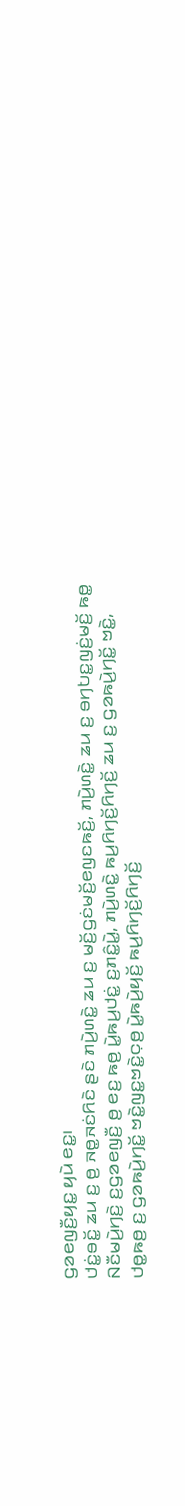ꤞꤤꤕꤜꤢꤪ꤬ꤟꤢ꤭ ꤟꤣꤧ ꤕꤢ꤭꤯
ꤓꤢꤦ꤭ꤋꤢꤩ꤭ ꤘꤣ ꤢ꤬ ꤥ꤬ ꤏꤥ꤭ꤏꤢꤦꤖꤢꤧ ꤔꤢꤧ ꤊꤣꤧ꤬ꤛꤢꤧ꤭ ꤘꤣ ꤢ꤬ ꤗꤢꤩ꤬ꤞꤢꤦꤗꤢꤩ꤬ꤕꤜꤢꤒꤢꤩ꤬, ꤊꤣꤧ꤬ꤛꤢꤧ꤭ ꤘꤣ ꤢ꤬ ꤋꤚꤝꤢ꤭ꤜꤢꤦ꤬ꤗꤢꤩ꤬ ꤒꤥ꤭ ꤡꤢꤪꤗꤣꤧ꤬ꤚꤢꤧ꤬ ꤢ꤬ꤞꤤꤕꤜꤢꤪ꤬ ꤥ꤬ ꤕꤢ꤬ ꤒꤥ꤬ ꤣꤧ꤭ꤒꤣ꤬ꤓꤢꤦ꤭ ꤢ꤬ꤊꤢꤨ꤭ꤣꤧ꤭, ꤊꤣꤧ꤬ꤛꤢꤧ꤭ ꤒꤣ꤬ꤖꤚꤢꤩ꤬ꤖꤚꤢꤩ꤬ ꤘꤣ ꤢ꤬ ꤞꤤꤒꤣꤧ꤬ꤚꤢꤩ꤭ ꤠꤢꤧ꤭, ꤓꤥ꤭ꤒꤥ꤬ ꤢ꤬ ꤞꤤꤒꤣꤧ꤬ꤚꤢꤩ꤭ ꤠꤢꤧ꤭ꤜꤢ꤭ꤠꤢꤧ꤭ꤍ꤫ꤥ꤬ ꤣꤧ꤭ꤒꤣꤧ꤬ꤟꤢꤩ꤬ ꤒꤣ꤬ꤖꤚꤢꤩ꤬ꤖꤚꤢꤩ꤬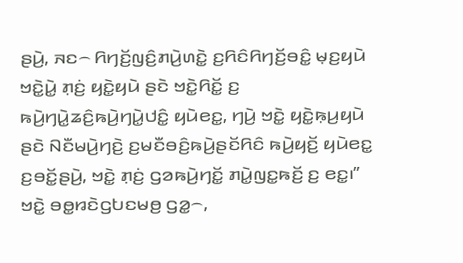ꤔꤣꤧ꤬, ꤏꤢ꤮ ꤖꤚꤢꤩ꤬ꤜꤢꤨ꤬ꤊꤣꤧ꤬ꤛꤢꤧ꤭ ꤢ꤬ꤖꤢꤨꤖꤚꤢꤩ꤬ꤋꤢꤨ꤭ ꤗ꤫ꤢ꤬ꤟꤣꤧ ꤠꤢꤧ꤭ꤣꤧ꤭ ꤊ꤫ꤢꤦ꤬ ꤟꤢꤧ꤭ꤟꤣꤧ ꤔꤢꤧ ꤠꤢꤧ꤭ꤖꤢꤩ꤭ ꤢ꤬ ꤒꤣꤧ꤬ꤚꤣꤧ꤭ꤘꤢꤨ꤬ꤒꤣꤧ꤬ꤚꤣꤧ꤭ꤓꤢꤨ꤭ ꤟꤣꤧꤕꤢ꤭, ꤚꤣꤧ꤬ ꤠꤢꤧ꤭ ꤟꤢꤧ꤭ꤒ꤫ꤣ꤬ꤟꤣꤧ ꤔꤢꤧ ꤡꤢꤪꤗꤣꤧ꤬ꤚꤢꤧ꤬ ꤢ꤬ꤗꤢꤪꤋꤢꤨ꤬ꤒꤣꤧ꤬ꤔꤢꤩꤖꤢꤨ ꤒꤣꤧ꤬ꤟꤢꤩ꤬ ꤟꤣꤧꤕꤢ꤭ ꤢ꤬ꤋꤢꤩ꤭ꤔꤣꤧ꤬, ꤠꤢꤧ꤭ ꤊ꤫ꤢꤦ꤬ ꤞꤤꤒꤣꤧ꤬ꤚꤢꤩ꤭ ꤊꤣꤧ꤭ꤜꤢ꤭ꤒꤢꤩ꤬ ꤢ꤬ ꤕꤢ꤭꤯”
ꤠꤢꤧ꤭ ꤋꤥ꤭ꤙꤢꤧꤞꤝꤢꤗꤥ꤬ ꤞꤤ꤭꤮,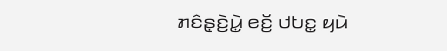ꤊꤢꤨꤔ꤫ꤢꤧ꤬ꤣꤧ꤭ ꤕꤢꤩ꤬ ꤓꤝꤢ꤭ ꤟꤣꤧ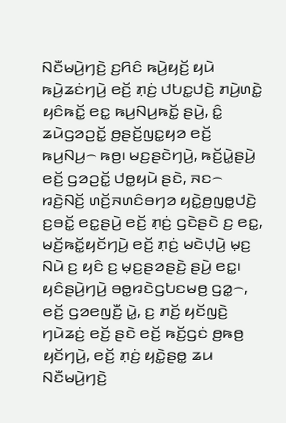ꤡꤢꤪꤗꤣꤧ꤬ꤚꤢꤧ꤬ ꤢ꤬ꤖꤢꤨ ꤒꤣꤧ꤬ꤟꤢꤩ꤬ ꤟꤣꤧ ꤒꤣꤧ꤬ꤘꤢꤦꤚꤣꤧ꤬ ꤕꤢꤩ꤬ ꤊ꤫ꤢꤦ꤬ ꤓꤝꤢ꤭ꤓꤢꤧ꤬ ꤊꤣꤧ꤬ꤛꤢꤧ꤭ ꤟꤢꤨꤒꤢꤩ꤭ ꤕꤢ꤭ ꤒꤣ꤬ꤡꤣ꤬ꤒꤢꤩ꤭ ꤔꤣꤧ꤬, ꤢꤨ꤭ ꤘꤣꤧꤞꤤꤑꤢꤩ꤭ ꤥ꤬ꤔꤢꤩ꤬ꤜꤢ꤭ꤟꤤ ꤕꤢꤩ꤬ ꤒꤣ꤬ꤡꤣ꤬꤮ ꤒꤥ꤬꤯ ꤗꤢ꤬ꤔꤢꤧꤚꤣꤧ꤬, ꤒꤢꤩ꤬ꤣꤧ꤭ꤔꤣꤧ꤬ ꤕꤢꤩ꤬ ꤞꤤꤑꤢꤩ꤭ ꤓꤥ꤭ꤟꤣꤧ ꤔꤢꤧ, ꤏꤢ꤮ ꤙꤢꤧ꤬ꤡꤢꤩ꤬ ꤛꤢꤩ꤬ꤏꤛꤢꤨꤋꤚꤤ ꤟꤢꤧ꤭ꤥ꤬ꤜꤥ꤭ꤓꤢꤧ꤬ ꤢ꤬ꤋꤢꤩ꤭ ꤕꤢ꤭ꤔꤣꤧ꤬ ꤕꤢꤩ꤬ ꤊ꤫ꤢꤦ꤬ ꤞꤢꤧꤔꤢꤧ ꤢ꤬ ꤕꤢ꤭, ꤗꤢꤩ꤬ꤒꤢꤩ꤭ꤟꤢꤩꤚꤣꤧ꤬ ꤕꤢꤩ꤬ ꤊ꤫ꤢꤦ꤬ ꤗꤢꤧꤓ꤫ꤣꤧ꤬ ꤗ꤫ꤢ꤬ ꤡꤣꤧ ꤢ꤬ ꤟꤢꤨ ꤢ꤬ ꤗ꤫ꤢ꤬ꤔꤤꤔꤢꤧ꤬ ꤔꤣꤧ꤬ ꤕꤢ꤭꤯
ꤟꤢꤨꤔꤣꤧ꤬ꤚꤣꤧ꤬ ꤋꤥ꤭ꤙꤢꤧꤞꤝꤢꤗꤥ꤬ ꤞꤤ꤭꤮, ꤕꤢꤩ꤬ ꤞꤤꤕꤜꤢꤪ꤬ ꤣꤧ꤭, ꤢ꤬ ꤊꤢꤩ꤬ ꤟꤢꤩꤜꤢꤧ꤬ ꤚꤣꤧꤘꤢꤦ꤬ ꤕꤢꤩ꤬ ꤔꤢꤧ ꤕꤢꤩ꤬ ꤒꤢꤩ꤬ꤞꤢꤦ ꤥ꤬ꤒꤥ꤬ ꤟꤢꤩꤚꤣꤧ꤬, ꤕꤢꤩ꤬ ꤊ꤫ꤢꤦ꤬ ꤟꤢꤧ꤭ꤔꤥ꤭ ꤘꤣ ꤡꤢꤪꤗꤣꤧ꤬ꤚꤢꤧ꤬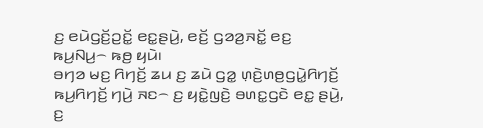ꤢ꤬ ꤕꤣꤧꤞꤢꤩ꤬ꤑꤢꤩ꤭ ꤕꤢ꤭ꤔꤣꤧ꤬, ꤕꤢꤩ꤬ ꤞꤤꤤ꤬ꤏꤢꤩ꤭ ꤕꤢ꤬ ꤒꤣ꤬ꤡꤣ꤬꤮ ꤒꤥ꤬ ꤟꤣꤧ꤯
ꤋꤚꤤ ꤗꤢ꤬ ꤖꤚꤢꤩ꤬ ꤘꤣ ꤢ꤬ ꤘꤣꤧ ꤞꤤ꤭ ꤛ꤫ꤢꤧ꤬ꤛꤥ꤬ꤞꤣꤧ꤭ꤖꤚꤢꤩ꤬ ꤒꤣ꤬ꤖꤚꤢꤩ꤬ ꤚꤣꤧ꤬ ꤏꤢ꤮ ꤢ꤬ ꤟꤢꤧ꤭ꤜꤢꤧ꤬ ꤋꤛꤢ꤭ꤞꤢꤧ ꤕꤢ꤭ ꤔꤣꤧ꤬, ꤢ꤬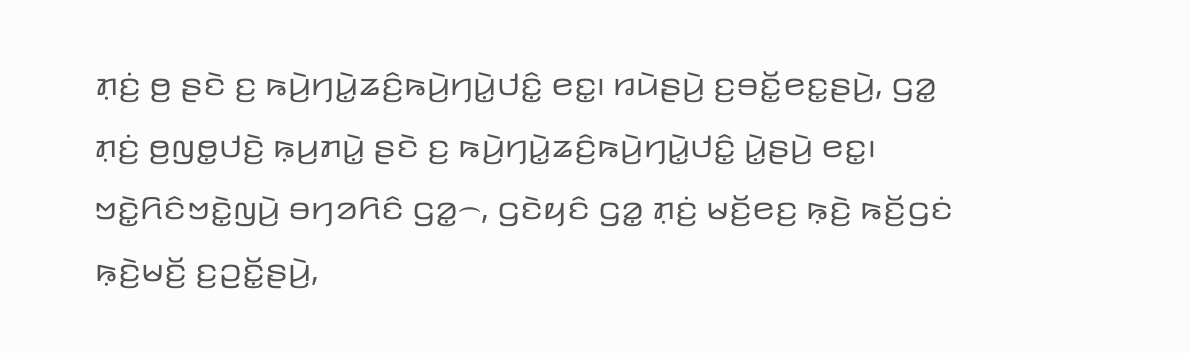ꤊ꤫ꤢꤦ꤬ ꤥ꤬ ꤔꤢꤧ ꤢ꤬ ꤒꤣꤧ꤬ꤚꤣꤧ꤭ꤘꤢꤨ꤬ꤒꤣꤧ꤬ꤚꤣꤧ꤭ꤓꤢꤨ꤭ ꤕꤢ꤭꤯ ꤙꤣꤧꤔꤣꤧ꤬ ꤢ꤬ꤋꤢꤩ꤭ꤕꤢ꤭ꤔꤣꤧ꤬, ꤞꤤ꤭ ꤊ꤫ꤢꤦ꤬ ꤥ꤬ꤜꤥ꤭ꤓꤢꤧ꤬ ꤒ꤫ꤣ꤬ꤊꤣꤧ꤭ ꤔꤢꤧ ꤢ꤬ ꤒꤣꤧ꤬ꤚꤣꤧ꤭ꤘꤢꤨ꤬ꤒꤣꤧ꤬ꤚꤣꤧ꤭ꤓꤢꤨ꤭ ꤣꤧ꤭ꤔꤣꤧ꤬ ꤕꤢ꤭꤯
ꤠꤢꤧ꤭ꤖꤢꤨꤠꤢꤧ꤭ꤜꤣꤧ꤬ ꤋꤚꤤꤖꤢꤨ ꤞꤤ꤭꤮, ꤞꤢꤧꤟꤢꤨ ꤞꤤ꤭ ꤊ꤫ꤢꤦ꤬ ꤗꤢꤩ꤬ꤕꤢ꤬ ꤒ꤫ꤢꤧ꤬ ꤒꤢꤩ꤬ꤞꤢꤦ ꤒ꤫ꤢꤧ꤬ꤗꤢꤩ꤬ ꤢ꤬ꤑꤢꤩ꤭ꤔꤣꤧ꤬,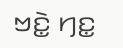ꤠꤢꤧ꤭ ꤚꤢ꤭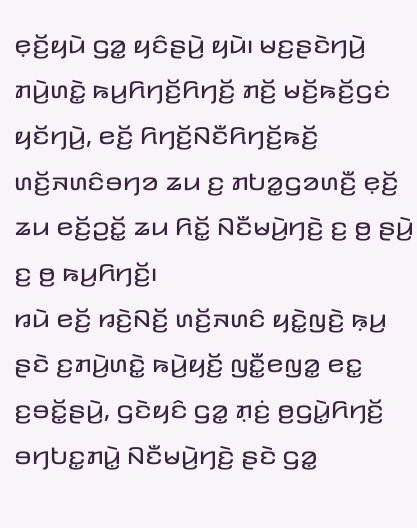ꤕ꤫ꤢꤩ꤬ꤟꤣꤧ ꤞꤤ꤭ ꤟꤢꤨꤔꤣꤧ꤬ ꤟꤣꤧ꤯ ꤗꤢ꤬ꤔꤢꤧꤚꤣꤧ꤬ ꤊꤣꤧ꤬ꤛꤢꤧ꤭ ꤒꤣ꤬ꤖꤚꤢꤩ꤬ꤖꤚꤢꤩ꤬ ꤊꤢꤩ꤬ ꤗꤢꤩ꤬ꤒꤢꤩ꤬ꤞꤢꤦ ꤟꤢꤩꤚꤣꤧ꤬, ꤕꤢꤩ꤬ ꤖꤚꤢꤩ꤬ꤡꤢꤪꤖꤚꤢꤩ꤬ꤒꤢꤩ꤬ ꤛꤢꤩ꤬ꤏꤛꤢꤨꤋꤚꤤ ꤘꤣ ꤢ꤬ ꤊꤝꤤ꤭ꤞꤤꤛꤢꤪ꤬ ꤕ꤫ꤢꤩ꤬ ꤘꤣ ꤕꤢꤩ꤬ꤑꤢꤩ꤭ ꤘꤣ ꤖꤢꤩ꤭ ꤡꤢꤪꤗꤣꤧ꤬ꤚꤢꤧ꤬ ꤢ꤬ ꤥ꤬ ꤔꤣꤧ꤬ ꤢ꤬ ꤥ꤬ ꤒꤣ꤬ꤖꤚꤢꤩ꤬꤯
ꤙꤣꤧ ꤕꤢꤩ꤬ ꤙꤢꤧ꤬ꤡꤢꤩ꤬ ꤛꤢꤩ꤬ꤏꤛꤢꤨ ꤟꤢꤧ꤭ꤜꤢꤧ꤬ ꤒ꤫ꤣ꤬ ꤔꤢꤧ ꤢ꤬ꤊꤣꤧ꤬ꤛꤢꤧ꤭ ꤒꤣꤧ꤬ꤟꤢꤩ꤬ ꤜꤢꤪ꤭ꤕꤜꤤ꤭ ꤕꤢ꤭ ꤢ꤬ꤋꤢꤩ꤭ꤔꤣꤧ꤬, ꤞꤢꤧꤟꤢꤨ ꤞꤤ꤭ ꤊ꤫ꤢꤦ꤬ ꤥ꤬ꤞꤣꤧ꤭ꤖꤚꤢꤩ꤬ ꤋꤚꤝꤢ꤭ꤊꤣꤧ꤭ ꤡꤢꤪꤗꤣꤧ꤬ꤚꤢꤧ꤬ ꤔꤢꤧ ꤞꤤ꤭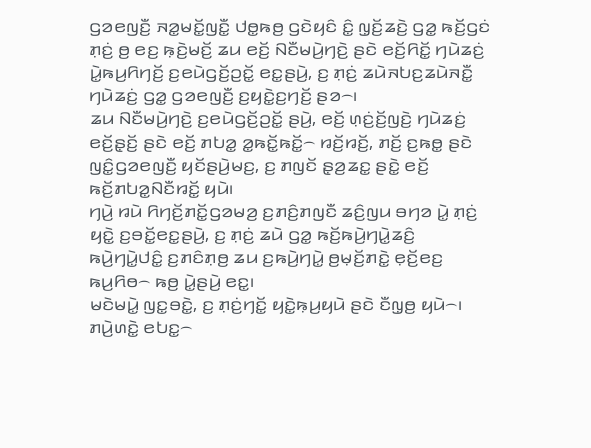ꤞꤤꤕꤜꤢꤪ꤬ ꤏꤤ꤭ꤗꤢꤩ꤭ꤜꤢꤪ꤭ ꤓꤥ꤭ꤒꤥ꤬ ꤞꤢꤧꤟꤢꤨ ꤢꤨ꤭ ꤜ꤫ꤢꤩ꤬ꤘꤢꤧ꤬ ꤞꤤ꤭ ꤒꤢꤩ꤬ꤞꤢꤦ ꤊ꤫ꤢꤦ꤬ ꤥ꤬ ꤕꤢ꤬ ꤒ꤫ꤢꤧ꤬ꤗꤢꤩ꤬ ꤘꤣ ꤕꤢꤩ꤬ ꤡꤢꤪꤗꤣꤧ꤬ꤚꤢꤧ꤬ ꤔꤢꤧ ꤕꤢꤩ꤬ꤖꤢꤩ꤭ ꤚꤣꤧꤘꤢꤦ꤬ ꤣꤧ꤭ꤒꤣ꤬ꤖꤚꤢꤩ꤬ ꤢ꤬ꤕꤣꤧꤞꤢꤩ꤬ꤑꤢꤩ꤭ ꤕꤢ꤭ꤔꤣꤧ꤬, ꤢ꤬ ꤊ꤫ꤢꤦ꤬ ꤘꤣꤧꤏꤝꤢ꤬ꤘꤣꤧꤏꤢꤪ꤭ ꤚꤣꤧꤘꤢꤦ꤬ ꤞꤤ꤭ ꤞꤤꤕꤜꤢꤪ꤬ ꤢ꤬ꤟꤢꤧ꤭ꤢ꤬ꤚꤢꤩ꤬ ꤔꤤ꤮꤯
ꤘꤣ ꤡꤢꤪꤗꤣꤧ꤬ꤚꤢꤧ꤬ ꤢ꤬ꤕꤣꤧꤞꤢꤩ꤬ꤑꤢꤩ꤭ ꤔꤣꤧ꤬, ꤕꤢꤩ꤬ ꤛ꤫ꤢꤦ꤬ꤢꤩ꤬ꤜꤢꤧ꤬ ꤚꤣꤧꤘꤢꤦ꤬ ꤕꤢꤩ꤬ꤔ꤫ꤢꤩ꤬ ꤔꤢꤧ ꤕꤢꤩ꤬ ꤊꤝꤤ꤭ ꤤ꤭ꤒꤢꤩ꤭ꤒꤢꤩ꤭꤮ ꤙꤢꤩ꤬ꤙꤢꤩ꤬, ꤊꤢꤩ꤬ ꤢ꤬ꤒꤥ꤭ ꤔꤢꤧ ꤜꤢꤨ꤭ꤞꤤꤕꤜꤢꤪ꤬ ꤟꤢꤩꤔꤣꤧ꤬ꤗꤢ꤬, ꤢ꤬ ꤊꤜꤢꤩ ꤔ꤫ꤤ꤬ꤘꤢ꤭ ꤔꤢꤧ꤭ ꤕꤢꤩ꤬ ꤒꤢꤩ꤬ꤊꤝꤤ꤭ꤡꤢꤪꤙꤢꤩ꤭ ꤟꤣꤧ꤯
ꤚꤣꤧ꤬ ꤙꤣꤧ ꤖꤚꤢꤩ꤬ꤊꤢꤩ꤭ꤞꤤꤗꤤ꤬ ꤢ꤬ꤊꤢꤨ꤬ꤊꤜꤢꤪ ꤘꤢꤨ꤬ꤜꤣ ꤋꤚꤤ ꤣꤧ꤭ ꤊ꤫ꤢꤦ꤬ ꤟꤢꤧ꤭ ꤢ꤬ꤋꤢꤩ꤭ꤕꤢ꤭ꤔꤣꤧ꤬, ꤢ꤬ ꤊ꤫ꤢꤦ꤬ ꤘꤣꤧ ꤞꤤ꤭ ꤒꤢꤩ꤬ꤒꤣꤧ꤬ꤚꤣꤧ꤭ꤘꤢꤨ꤬ ꤒꤣꤧ꤬ꤚꤣꤧ꤭ꤓꤢꤨ꤭ ꤢ꤬ꤊꤢꤨꤊ꤫ꤥ꤬ ꤘꤣ ꤢ꤬ꤒꤣꤧ꤬ꤚꤣꤧ꤭ ꤥ꤬ꤗ꤫ꤢꤩ꤬ꤊꤢꤧ꤭ ꤕ꤫ꤢꤩ꤬ꤕꤢ꤬ ꤒꤣ꤬ꤖꤥ꤮ ꤒꤥ꤬ ꤣꤧ꤭ꤔꤣꤧ꤬ ꤕꤢ꤭꤯
ꤗꤢꤧꤗꤣꤧ꤭ ꤜꤢ꤭ꤋꤢꤧ꤭, ꤢ꤬ ꤊ꤫ꤢꤦ꤬ꤚꤢꤩ꤭ ꤟꤢꤧ꤭ꤒ꤫ꤣ꤬ꤟꤣꤧ ꤔꤢꤧ ꤢꤪꤜ꤫ꤥ꤬ ꤟꤣꤧ꤮꤯ ꤊꤣꤧ꤬ꤛꤢꤧ꤭ ꤕꤝꤢ꤭꤮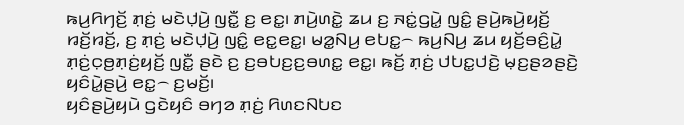ꤒꤣ꤬ꤖꤚꤢꤩ꤬ ꤊ꤫ꤢꤦ꤬ ꤗꤢꤧꤓ꤫ꤣꤧ꤬ ꤜꤢꤪ꤭ ꤢ꤬ ꤕꤢ꤭꤯ ꤊꤣꤧ꤬ꤛꤢꤧ꤭ ꤘꤣ ꤢ꤬ ꤏꤢꤦ꤭ꤞꤣꤧ꤭ ꤜꤢꤨ꤭ ꤔꤣꤧ꤬ꤒꤣꤧ꤬ꤟꤢꤩ꤬ ꤙꤢꤩ꤬ꤙꤢꤩ꤬, ꤢ꤬ ꤊ꤫ꤢꤦ꤬ ꤗꤢꤧꤓ꤫ꤣꤧ꤬ ꤜꤢꤨ꤭ ꤕꤢ꤭ꤕꤢ꤭꤯ ꤗꤤ꤭ꤡꤣ꤬ ꤕꤝꤢ꤭꤮ ꤒꤣ꤬ꤡꤣ꤬ ꤘꤣ ꤟꤢꤩ꤬ꤋꤢꤨ꤬ꤣꤧ꤭ ꤊ꤫ꤢꤦ꤬ꤍ꤫ꤥ꤬ꤊ꤫ꤢꤦ꤬ꤟꤢꤩ꤬ ꤜꤢꤪ꤭ ꤔꤢꤧ ꤢ꤬ ꤢ꤬ꤋꤝꤢ꤬ꤢ꤬ꤋꤛꤢ꤭ ꤕꤢ꤭꤯ ꤒꤢꤩ꤬ ꤊ꤫ꤢꤦ꤬ ꤓꤝꤢ꤭ꤓꤢꤧ꤬ ꤗ꤫ꤢ꤬ꤔꤤꤔꤢꤧ꤬ ꤟꤢꤨꤣꤧ꤭ꤔꤣꤧ꤬ ꤕꤢ꤭꤮ ꤢ꤬ꤗꤢꤩ꤬꤯
ꤟꤢꤨꤔꤣꤧ꤬ꤟꤣꤧ ꤞꤢꤧꤟꤢꤨ ꤋꤚꤤ ꤊ꤫ꤢꤦ꤬ ꤖꤛꤢꤡꤝꤢ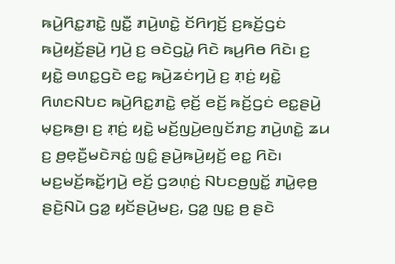ꤒꤣꤧ꤬ꤖꤢ꤭ꤊꤢꤧ꤭ ꤜꤢꤪ꤭ ꤊꤣꤧ꤬ꤛꤢꤧ꤭ ꤢꤩꤖꤚꤢꤩ꤬ ꤢ꤬ꤒꤢꤩ꤬ꤞꤢꤦ ꤒꤣꤧ꤬ꤟꤢꤩ꤬ꤔꤣꤧ꤬ ꤚꤣꤧ꤬ ꤢ꤬ ꤋꤢꤧꤞꤣꤧ꤭ ꤖꤢꤧ ꤒꤣ꤬ꤖꤥ ꤖꤢꤧ꤯ ꤢ꤬ ꤟꤢꤧ꤭ ꤋꤛꤢ꤭ꤞꤢꤧ ꤕꤢ꤭ ꤒꤣꤧ꤬ꤘꤢꤦꤚꤣꤧ꤬ ꤢ꤬ ꤊ꤫ꤢꤦ꤬ ꤟꤢꤧ꤭ ꤖꤛꤢꤡꤝꤢ ꤒꤣꤧ꤬ꤖꤢ꤭ꤊꤢꤧ꤭ ꤕ꤫ꤢꤩ꤬ ꤕꤢꤩ꤬ ꤒꤢꤩ꤬ꤞꤢꤦ ꤕꤢ꤭ꤔꤣꤧ꤬ ꤗ꤫ꤢ꤬ꤒꤥ꤬꤯ ꤢ꤬ ꤊ꤫ꤢꤦ꤬ ꤟꤢꤧ꤭ ꤗꤢꤩ꤬ꤜꤣꤧ꤬ꤕꤜꤢꤩꤊꤢ꤬ ꤊꤣꤧ꤬ꤛꤢꤧ꤭ ꤘꤣ ꤢ꤬ ꤥ꤬ꤕ꤫ꤢꤪ꤬ꤗꤢꤧꤏꤢꤦ꤭ ꤜꤢꤨ꤭ ꤔꤣꤧ꤬ꤒꤣꤧ꤬ꤟꤢꤩ꤬ ꤕꤢ꤭ ꤖꤢꤧ꤯
ꤗꤢ꤬ꤗꤢꤩ꤬ꤒꤢꤩ꤭ꤚꤣꤧ꤬ ꤕꤢꤩ꤬ ꤞꤤꤛ꤫ꤢꤦ꤬ ꤡꤝꤢꤥ꤬ꤜꤢꤩ꤭ ꤊꤣꤧ꤭ꤕ꤫ꤥ꤬ ꤔꤢꤧ꤬ꤡꤣꤧ ꤞꤤ꤭ ꤟꤢꤩꤔꤣꤧ꤬ꤗꤢ꤬, ꤞꤤ꤭ ꤜꤢ꤭ ꤥ꤬ ꤔꤢꤧ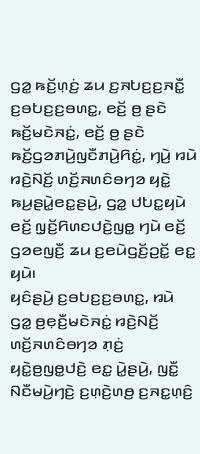ꤞꤤ꤭ ꤒꤢꤩ꤬ꤛ꤫ꤢꤦ꤬ ꤘꤣ ꤢ꤬ꤏꤝꤢ꤬ꤢ꤬ꤏꤢꤪ꤭ ꤢ꤬ꤋꤝꤢ꤬ꤢ꤬ꤋꤛꤢ꤭, ꤕꤢꤩ꤬ ꤥ꤬ ꤔꤢꤧ ꤒꤢꤩ꤬ꤗꤢꤧꤏꤢꤦ꤭, ꤕꤢꤩ꤬ ꤥ꤬ ꤔꤢꤧ ꤒꤢꤩ꤬ꤞꤤꤊꤣꤧ꤬ꤜꤢꤪꤊꤣꤧ꤬ꤖꤢꤦ꤭, ꤚꤣꤧ꤬ ꤙꤣꤧ ꤙꤢꤧ꤬ꤡꤢꤩ꤬ ꤛꤢꤩ꤬ꤏꤛꤢꤨꤋꤚꤤ ꤟꤢꤧ꤭ ꤒꤣ꤬ꤔꤣꤧ꤭ꤕꤢ꤭ꤔꤣꤧ꤬, ꤞꤤ꤭ ꤓꤝꤢ꤭ꤟꤣꤧ ꤕꤢꤩ꤬ ꤜ꤫ꤢꤩ꤬ꤖꤛꤢꤓꤢꤧ꤬ꤜꤥ꤭ ꤚꤣꤧ ꤕꤢꤩ꤬ ꤞꤤꤕꤜꤢꤪ꤬ ꤘꤣ ꤢ꤬ꤕꤣꤧꤞꤢꤩ꤬ꤑꤢꤩ꤭ ꤕꤢ꤭ ꤟꤣꤧ꤯
ꤟꤢꤨꤔꤣꤧ꤬ ꤢ꤬ꤋꤝꤢ꤬ꤢ꤬ꤋꤛꤢ꤭, ꤙꤣꤧ ꤞꤤ꤭ ꤥ꤬ꤕ꤫ꤢꤪ꤬ꤗꤢꤧꤏꤢꤦ꤭ ꤙꤢꤧ꤬ꤡꤢꤩ꤬ ꤛꤢꤩ꤬ꤏꤛꤢꤨꤋꤚꤤ ꤊ꤫ꤢꤦ꤬ ꤟꤢꤧ꤭ꤥ꤬ꤜꤥ꤭ꤓꤢꤧ꤬ ꤕꤢ꤭ ꤣꤧ꤭ꤔꤣꤧ꤬, ꤜꤢꤪ꤭ ꤡꤢꤪꤗꤣꤧ꤬ꤚꤢꤧ꤬ ꤢ꤬ꤛ꤫ꤢꤧ꤬ꤛꤥ꤬ ꤢ꤬ꤏꤢ꤭ꤛ꤫ꤢꤨ꤬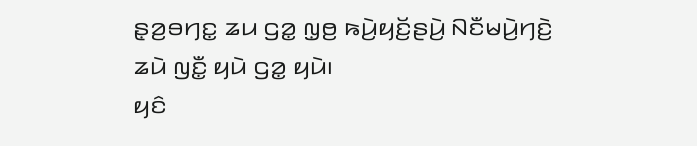ꤔ꤫ꤤ꤬ꤋꤚꤢ꤭ ꤘꤣ ꤞꤤ꤭ ꤜ꤫ꤥ꤬ ꤒꤣꤧ꤬ꤟꤢꤩ꤬ꤔꤣꤧ꤬ ꤡꤢꤪꤗꤣꤧ꤬ꤚꤢꤧ꤬ ꤘꤣꤧ ꤜꤢꤪ꤭ ꤟꤣꤧ ꤞꤤ꤭ ꤟꤣꤧ꤯
ꤟꤢꤨ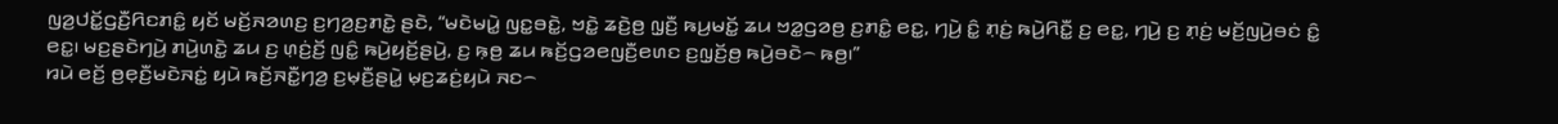ꤜꤤ꤬ꤓꤢꤩ꤭ꤞꤢꤪ꤬ꤖꤢꤊꤢꤨ꤭ ꤟꤢꤩ ꤗꤢꤩ꤬ꤏꤤꤛꤢ꤬ ꤢ꤬ꤚꤤ꤬ꤢ꤬ꤊꤢꤧ꤭ ꤔꤢꤧ, “ꤗꤢꤧꤗꤣꤧ꤭ ꤜꤢ꤭ꤋꤢꤧ꤭, ꤠꤢꤧ꤭ ꤘꤢꤧ꤬ꤥ꤬ ꤜ꤫ꤢꤪ꤬ ꤒꤣ꤬ꤗꤢꤩ꤭ ꤘꤣ ꤠꤤ꤭ꤞꤤꤥ꤬ ꤢ꤬ꤊꤢꤨ꤭ ꤕꤢ꤭, ꤚꤣꤧ꤬ ꤢꤨ꤭ ꤊ꤫ꤢꤦ꤬ ꤒꤣꤧ꤬ꤖꤢꤪ꤭ ꤢ꤬ ꤕꤢ꤭, ꤚꤣꤧ꤬ ꤢ꤬ ꤊ꤫ꤢꤦ꤬ ꤗꤢꤩ꤬ꤜꤣꤧ꤬ꤋꤢꤦ ꤢꤨ꤭ ꤕꤢ꤭꤯ ꤗꤢ꤬ꤔꤢꤧꤚꤣꤧ꤬ ꤊꤣꤧ꤬ꤛꤢꤧ꤭ ꤘꤣ ꤢ꤬ ꤛ꤫ꤢꤦ꤬ꤢꤩ꤬ ꤜꤢꤨ꤭ ꤒꤣꤧ꤬ꤟꤢꤩ꤬ꤔꤣꤧ꤬, ꤢ꤬ ꤒ꤫ꤥ꤬ ꤘꤣ ꤒꤢꤩ꤬ꤞꤤꤕꤜꤢꤪ꤬ꤕꤛꤢ ꤢ꤬ꤜ꤫ꤢꤩ꤬ꤥ꤬ ꤒꤣꤧ꤬ꤋꤢꤧ꤮ ꤒꤥ꤬꤯”
ꤙꤣꤧ ꤕꤢꤩ꤬ ꤥ꤬ꤕ꤫ꤢꤪ꤬ꤗꤢꤧꤏꤢꤦ꤭ ꤟꤣꤧ ꤒꤢꤩ꤬ꤏꤢꤪ꤭ꤚꤤ꤬ ꤢ꤬ꤗ꤫ꤢꤪ꤬ꤔꤣꤧ꤭ ꤗ꤫ꤢ꤬ꤘꤢꤦ꤬ꤟꤣꤧ ꤏꤢ꤮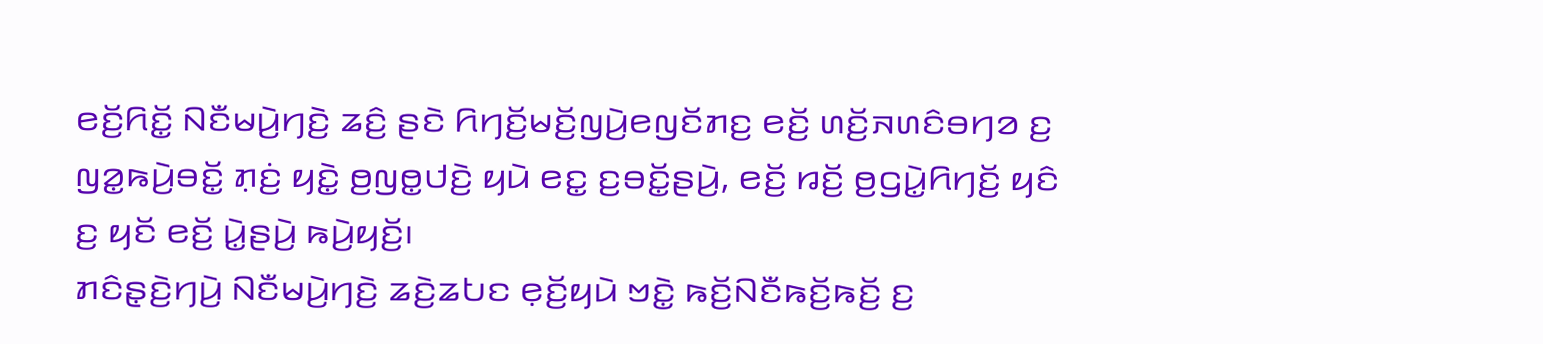ꤕꤢꤩ꤬ꤖꤢꤩ꤭ ꤡꤢꤪꤗꤣꤧ꤬ꤚꤢꤧ꤬ ꤘꤢꤨ꤬ ꤔꤢꤧ ꤖꤚꤢꤩ꤬ꤗꤢꤩ꤬ꤜꤣꤧ꤬ꤕꤜꤢꤩꤊꤢ꤬ ꤕꤢꤩ꤬ ꤛꤢꤩ꤬ꤏꤛꤢꤨꤋꤚꤤ ꤢ꤬ ꤜꤤ꤭ꤒꤣꤧ꤬ꤋꤢꤩ꤭ ꤊ꤫ꤢꤦ꤬ ꤟꤢꤧ꤭ ꤥ꤬ꤜꤥ꤭ꤓꤢꤧ꤬ ꤟꤣꤧ ꤕꤢ꤭ ꤢ꤬ꤋꤢꤩ꤭ꤔꤣꤧ꤬, ꤕꤢꤩ꤬ ꤙꤢꤩ꤬ ꤥ꤬ꤞꤣꤧ꤭ꤖꤚꤢꤩ꤬ ꤟꤢꤨ ꤢ꤬ ꤟꤢꤩ ꤕꤢꤩ꤬ ꤣꤧ꤭ꤔꤣꤧ꤬ ꤒꤣꤧ꤬ꤟꤢꤩ꤬꤯
ꤊꤢꤨꤔ꤫ꤢꤧ꤬ꤚꤣꤧ꤬ ꤡꤢꤪꤗꤣꤧ꤬ꤚꤢꤧ꤬ ꤘꤢꤧ꤬ꤘꤝꤢ ꤕ꤫ꤢꤩ꤬ꤟꤣꤧ ꤠꤢꤧ꤭ ꤒꤢꤩ꤬ꤡꤢꤪꤒꤢꤩ꤬ꤒꤢꤩ꤬ ꤢ꤬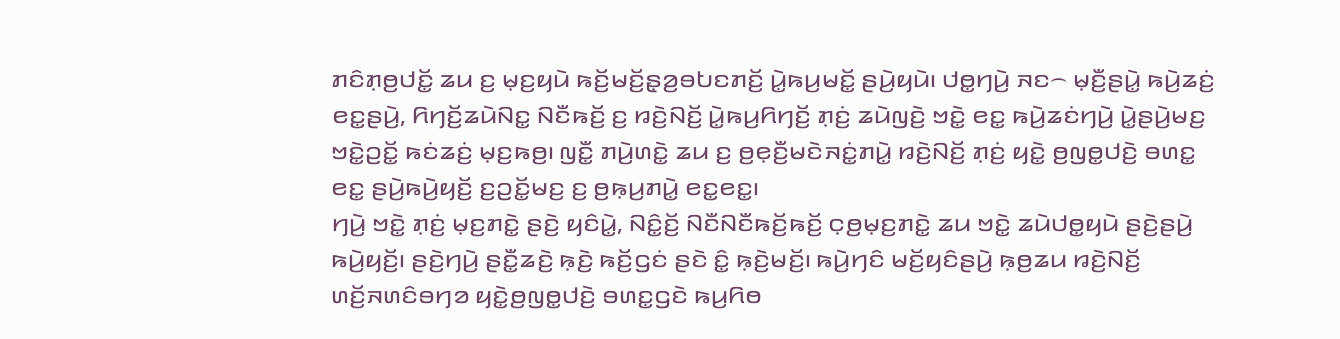ꤊꤢꤨꤊ꤫ꤥ꤬ꤓꤢꤩ꤭ ꤘꤣ ꤢ꤬ ꤗ꤫ꤢ꤬ꤟꤣꤧ ꤒꤢꤩ꤬ꤗꤢꤩ꤬ꤔ꤫ꤤ꤬ꤋꤝꤢꤊꤢꤩ꤬ ꤣꤧ꤭ꤒꤣ꤬ꤗꤢꤩ꤭ ꤔꤣꤧ꤬ꤟꤣꤧ꤯ ꤓꤥ꤭ꤚꤣꤧ꤬ ꤏꤢ꤮ ꤗ꤫ꤢꤪ꤬ꤔꤣꤧ꤭ ꤒꤣꤧ꤬ꤘꤢꤦ꤬ ꤕꤢ꤭ꤔꤣꤧ꤬, ꤖꤚꤢꤩ꤬ꤘꤣꤧꤡꤢ꤭ ꤡꤢꤪꤒꤢꤩ꤬ ꤢ꤬ ꤙꤢꤧ꤬ꤡꤢꤩ꤬ ꤣꤧ꤭ꤒꤣ꤬ꤖꤚꤢꤩ꤬ ꤊ꤫ꤢꤦ꤬ ꤘꤣꤧꤜꤢꤧ꤬ ꤠꤢꤧ꤭ ꤕꤢ꤭ ꤒꤣꤧ꤬ꤘꤢꤦꤚꤣꤧ꤬ ꤣꤧ꤭ꤔꤣꤧ꤬ꤗꤢ꤬ ꤠꤢꤧ꤭ꤑꤢꤩ꤭ ꤒꤢꤦꤘꤢꤦ꤬ ꤗ꤫ꤢ꤬ꤒꤥ꤬꤯ ꤜꤢꤪ꤭ ꤊꤣꤧ꤬ꤛꤢꤧ꤭ ꤘꤣ ꤢ꤬ ꤥ꤬ꤕ꤫ꤢꤪ꤬ꤗꤢꤧꤏꤢꤦ꤭ꤊꤣꤧ꤭ ꤙꤢꤧ꤬ꤡꤢꤩ꤬ ꤊ꤫ꤢꤦ꤬ ꤟꤢꤧ꤭ ꤥ꤬ꤜꤥ꤭ꤓꤢꤧ꤬ ꤋꤛꤢ꤭ ꤕꤢ꤭ ꤔꤣꤧ꤬ꤒꤣꤧ꤬ꤟꤢꤩ꤬ ꤢ꤬ꤑꤢꤩ꤭ꤗꤢ꤬ ꤢ꤬ ꤥ꤬ꤒ꤫ꤣ꤬ꤊꤣꤧ꤭ ꤕꤢ꤭ꤕꤢ꤭꤯
ꤚꤣꤧ꤬ ꤠꤢꤧ꤭ ꤊ꤫ꤢꤦ꤬ ꤗ꤫ꤢ꤬ꤊꤢꤧ꤭ ꤔꤢꤧ꤬ ꤟꤢꤨꤣꤧ꤭, ꤡꤢꤨ꤭ꤢꤩ꤬ ꤡꤢꤪꤡꤢꤪꤒꤢꤩ꤬ꤒꤢꤩ꤬ ꤍ꤫ꤥ꤬ꤗ꤫ꤢ꤬ꤊꤢꤧ꤭ ꤘꤣ ꤠꤢꤧ꤭ ꤘꤣꤧꤓꤥ꤭ꤟꤣꤧ ꤔꤢꤧ꤬ꤔꤣꤧ꤬ ꤒꤣꤧ꤬ꤟꤢꤩ꤬꤯ ꤔꤢꤧ꤬ꤚꤣꤧ꤬ ꤔꤢꤪ꤭ꤘꤢꤧ꤬ ꤒ꤫ꤢꤧ꤬ ꤒꤢꤩ꤬ꤞꤢꤦ ꤔꤢꤧ ꤢꤨ꤭ ꤒ꤫ꤢꤧ꤬ꤗꤢꤩ꤬꤯ ꤒꤣꤧ꤬ꤚꤢꤨ ꤗꤢꤩ꤬ꤟꤢꤨꤔꤣꤧ꤬ ꤒ꤫ꤥ꤬ꤘꤣ ꤙꤢꤧ꤬ꤡꤢꤩ꤬ ꤛꤢꤩ꤬ꤏꤛꤢꤨꤋꤚꤤ ꤟꤢꤧ꤭ꤥ꤬ꤜꤥ꤭ꤓꤢꤧ꤬ ꤋꤛꤢ꤭ꤞꤢꤧ ꤒꤣ꤬ꤖꤥ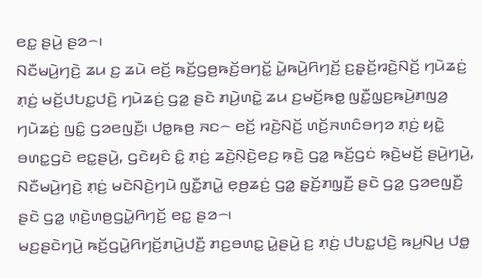ꤕꤢ꤭ ꤔꤣꤧ꤬ ꤔꤤ꤮꤯
ꤡꤢꤪꤗꤣꤧ꤬ꤚꤢꤧ꤬ ꤘꤣ ꤢ꤬ ꤘꤣꤧ ꤕꤢꤩ꤬ ꤒꤢꤩ꤬ꤞꤥ꤬ꤒꤢꤩ꤬ꤋꤚꤢꤩ꤭ ꤣꤧ꤭ꤒꤣꤧ꤬ꤖꤚꤢꤩ꤬ ꤢ꤬ꤔ꤫ꤢꤩ꤬ꤙꤢꤧ꤬ꤡꤢꤩ꤬ ꤚꤣꤧꤘꤢꤦ꤬ ꤊ꤫ꤢꤦ꤬ ꤗꤢꤩ꤬ꤓꤝꤢ꤭ꤓꤢꤧ꤬ ꤚꤣꤧꤘꤢꤦ꤬ ꤞꤤ꤭ ꤔꤢꤧ ꤊꤣꤧ꤬ꤛꤢꤧ꤭ ꤘꤣ ꤢ꤬ꤗꤢꤩ꤬ꤒꤥ꤭ ꤜꤢꤪ꤭ꤜ꤫ꤢ꤬ꤒꤣꤧ꤬ꤊꤜꤤ꤬ ꤚꤣꤧꤘꤢꤦ꤬ ꤜꤢꤨ꤭ ꤞꤤꤕꤜꤢꤪ꤬꤯ ꤓꤥ꤭ꤒꤥ꤬ ꤏꤢ꤮ ꤕꤢꤩ꤬ ꤙꤢꤧ꤬ꤡꤢꤩ꤬ ꤛꤢꤩ꤬ꤏꤛꤢꤨꤋꤚꤤ ꤊ꤫ꤢꤦ꤬ ꤟꤢꤧ꤭ ꤋꤛꤢ꤭ꤞꤢꤧ ꤕꤢ꤭ꤔꤣꤧ꤬, ꤞꤢꤧꤟꤢꤨ ꤢꤨ꤭ ꤊ꤫ꤢꤦ꤬ ꤘꤢꤧ꤬ꤡ꤫ꤢꤧ꤬ꤕꤢ꤬ ꤒ꤫ꤢꤧ꤬ ꤞꤤ꤭ ꤒꤢꤩ꤬ꤞꤢꤦ ꤒ꤫ꤢꤧ꤬ꤗꤢꤩ꤬ ꤔꤣꤧ꤬ꤚꤣꤧ꤬, ꤡꤢꤪꤗꤣꤧ꤬ꤚꤢꤧ꤬ ꤊ꤫ꤢꤦ꤬ ꤗꤢꤧꤡꤢꤧ꤬ꤚꤣꤧ ꤜꤢꤪ꤭ꤊꤣꤧ꤭ ꤕ꤫ꤥ꤬ꤘꤢꤦ꤬ ꤞꤤ꤭ ꤔ꤫ꤢꤩ꤬ꤊꤜ꤫ꤢꤪ꤬ ꤔꤢꤧ ꤞꤤ꤭ ꤞꤤꤕꤜꤢꤪ꤬ ꤔꤢꤧ ꤞꤤ꤭ ꤛ꤫ꤢꤧ꤬ꤛꤥ꤬ꤞꤣꤧ꤭ꤖꤚꤢꤩ꤬ ꤕꤢ꤭ ꤔꤤ꤮꤯
ꤗꤢ꤬ꤔꤢꤧꤚꤣꤧ꤬ ꤒꤢꤩ꤬ꤞꤣꤧ꤭ꤖꤚꤢꤩ꤬ꤊꤣꤧ꤬ꤓꤢꤪ꤬ ꤊꤢ꤬ꤋꤛꤢ꤭ ꤣꤧ꤭ꤔꤣꤧ꤬ ꤢ꤬ ꤊ꤫ꤢꤦ꤬ ꤓꤝꤢ꤭ꤓꤢꤧ꤬ ꤒꤣ꤬ꤡꤣ꤬ ꤓꤥ꤭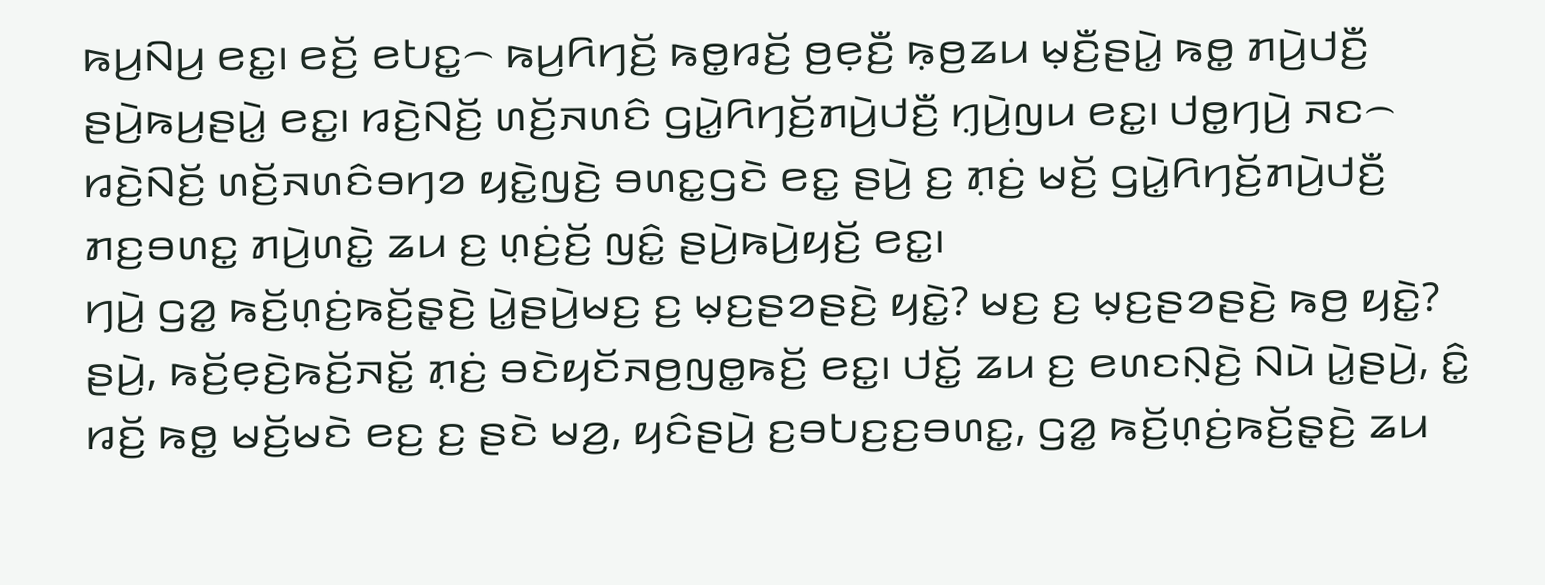ꤒꤣ꤬ꤡꤣ꤬ ꤕꤢ꤭꤯ ꤕꤢꤩ꤬ ꤕꤝꤢ꤭꤮ ꤒꤣ꤬ꤖꤚꤢꤩ꤬ ꤒꤥ꤭ꤙꤢꤩ꤬ ꤥ꤬ꤕ꤫ꤢꤪ꤬ ꤒ꤫ꤥ꤬ꤘꤣ ꤗ꤫ꤢꤪ꤬ꤔꤣꤧ꤭ ꤒꤥ꤭ ꤊꤣꤧ꤬ꤓꤢꤪ꤬ ꤔꤣꤧ꤬ꤒꤣ꤬ꤔꤣꤧ꤭ ꤕꤢ꤭꤯ ꤙꤢꤧ꤬ꤡꤢꤩ꤬ ꤛꤢꤩ꤬ꤏꤛꤢꤨ ꤞꤣꤧ꤭ꤖꤚꤢꤩ꤬ꤊꤣꤧ꤬ꤓꤢꤪ꤬ ꤚ꤫ꤣꤧ꤬ꤜꤣ ꤕꤢ꤭꤯ ꤓꤥ꤭ꤚꤣꤧ꤬ ꤏꤢ꤮ ꤙꤢꤧ꤬ꤡꤢꤩ꤬ ꤛꤢꤩ꤬ꤏꤛꤢꤨꤋꤚꤤ ꤟꤢꤧ꤭ꤜꤢꤧ꤬ ꤋꤛꤢ꤭ꤞꤢꤧ ꤕꤢ꤭ ꤔꤣꤧ꤬ ꤢ꤬ ꤊ꤫ꤢꤦ꤬ ꤗꤢꤩ꤬ ꤞꤣꤧ꤭ꤖꤚꤢꤩ꤬ꤊꤣꤧ꤬ꤓꤢꤪ꤬ ꤊꤢ꤬ꤋꤛꤢ꤭ ꤊꤣꤧ꤬ꤛꤢꤧ꤭ ꤘꤣ ꤢ꤬ ꤛ꤫ꤢꤦ꤬ꤢꤩ꤬ ꤜꤢꤨ꤭ ꤔꤣꤧ꤬ꤒꤣꤧ꤬ꤟꤢꤩ꤬ ꤕꤢ꤭꤯
ꤚꤣꤧ꤬ ꤞꤤ꤭ ꤒꤢꤩ꤬ꤛ꤫ꤢꤦ꤬ꤒꤢꤩ꤬ꤔ꤫ꤢꤧ꤬ ꤣꤧ꤭ꤔꤣꤧ꤬ꤗꤢ꤬ ꤢ꤬ ꤗ꤫ꤢ꤬ꤔꤤꤔꤢꤧ꤬ ꤟꤢꤧ꤭? ꤗꤢ꤬ ꤢ꤬ ꤗ꤫ꤢ꤬ꤔꤤꤔꤢꤧ꤬ ꤒꤥ꤬ ꤟꤢꤧ꤭? ꤔꤣꤧ꤬, ꤒꤢꤩ꤬ꤕ꤫ꤢꤧ꤬ꤒꤢꤩ꤬ꤏꤢꤩ꤭ ꤊ꤫ꤢꤦ꤬ ꤋꤢꤧꤟꤢꤩꤏꤥ꤬ꤜꤥ꤭ꤒꤢꤩ꤬ ꤕꤢ꤭꤯ ꤓꤢꤩ꤭ ꤘꤣ ꤢ꤬ ꤕꤛꤢꤡ꤫ꤢꤧ꤬ ꤡꤣꤧ ꤣꤧ꤭ꤔꤣꤧ꤬, ꤢꤨ꤭ ꤙꤢꤩ꤬ ꤒꤥ꤭ ꤗꤢꤩ꤬ꤗꤢꤧ ꤕꤢ꤬ ꤢ꤬ ꤔꤢꤧ ꤗꤤ꤬, ꤟꤢꤨꤔꤣꤧ꤬ ꤢ꤬ꤋꤝꤢ꤬ꤢ꤬ꤋꤛꤢ꤭, ꤞꤤ꤭ ꤒꤢꤩ꤬ꤛ꤫ꤢꤦ꤬ꤒꤢꤩ꤬ꤔ꤫ꤢꤧ꤬ ꤘꤣ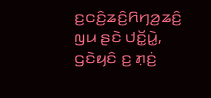ꤢ꤬ꤍꤢꤨ꤬ꤘꤢꤨ꤬ꤖꤚꤤ꤬ꤘꤢꤨ꤬ ꤜꤣ ꤔꤢꤧ ꤓꤢꤩ꤭ꤣꤧ꤭, ꤞꤢꤧꤟꤢꤨ ꤢ꤬ ꤊ꤫ꤢꤦ꤬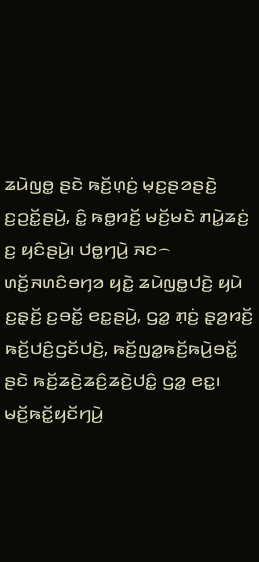ꤘꤣꤧꤜꤥ꤭ ꤔꤢꤧ ꤒꤢꤩ꤬ꤛ꤫ꤢꤦ꤬ ꤗ꤫ꤢ꤬ꤔꤤꤔꤢꤧ꤬ ꤢ꤬ꤑꤢꤩ꤭ꤔꤣꤧ꤬, ꤢꤨ꤭ ꤒꤥ꤭ꤙꤢꤩ꤬ ꤗꤢꤩ꤬ꤗꤢꤧ ꤊꤣꤧ꤭ꤘꤢꤦ꤬ ꤢ꤬ ꤟꤢꤨꤔꤣꤧ꤬꤯ ꤓꤥ꤭ꤚꤣꤧ꤬ ꤏꤢ꤮ ꤛꤢꤩ꤬ꤏꤛꤢꤨꤋꤚꤤ ꤟꤢꤧ꤭ ꤘꤣꤧꤜꤥ꤭ꤓꤢꤧ꤬ ꤟꤣꤧ ꤢ꤬ꤔ꤫ꤢꤩ꤬ ꤢ꤬ꤋꤢꤩ꤭ ꤕꤢ꤭ꤔꤣꤧ꤬, ꤞꤤ꤭ ꤊ꤫ꤢꤦ꤬ ꤔ꤫ꤤ꤬ꤙꤢꤩ꤬ ꤒꤢꤩ꤬ꤓꤢꤨ꤬ꤞꤢꤩꤓꤢꤧ꤬, ꤒꤢꤩ꤬ꤜꤤ꤭ꤒꤢꤩ꤬ꤒꤣꤧ꤬ꤋꤢꤩ꤭ ꤔꤢꤧ ꤒꤢꤩ꤬ꤘꤢꤧ꤬ꤘꤢꤨ꤬ꤘꤢꤧ꤬ꤓꤢꤨ꤭ ꤞꤤ꤭ ꤕꤢ꤭꤯
ꤗꤢꤩ꤬ꤒꤢꤩ꤭ꤟꤢꤩꤚꤣꤧ꤬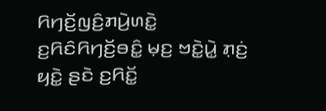ꤖꤚꤢꤩ꤬ꤜꤢꤨ꤬ꤊꤣꤧ꤬ꤛꤢꤧ꤭ ꤢ꤬ꤖꤢꤨꤖꤚꤢꤩ꤬ꤋꤢꤨ꤭ ꤗ꤫ꤢ꤬ ꤠꤢꤧ꤭ꤣꤧ꤭ ꤊ꤫ꤢꤦ꤬ ꤟꤢꤧ꤭ ꤔꤢꤧ ꤢ꤬ꤖꤢꤩ꤭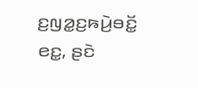ꤢ꤬ꤜꤤ꤭ꤢ꤬ꤒꤣꤧ꤬ꤋꤢꤩ꤭ ꤕꤢ꤭, ꤔꤢꤧ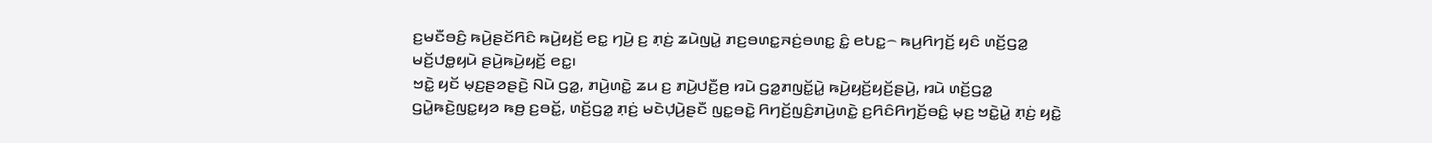ꤢ꤬ꤗꤢꤪꤋꤢꤨ꤬ ꤒꤣꤧ꤬ꤔꤢꤩꤖꤢꤨ ꤒꤣꤧ꤬ꤟꤢꤩ꤬ ꤕꤢ꤭ ꤚꤣꤧ꤬ ꤢ꤬ ꤊ꤫ꤢꤦ꤬ ꤘꤣꤧꤜꤣꤧ꤭ ꤊꤢ꤬ꤋꤛꤢ꤭ꤏꤢꤦ꤬ꤋꤛꤢ꤭ ꤢꤨ꤭ ꤕꤝꤢ꤭꤮ ꤒꤣ꤬ꤖꤚꤢꤩ꤬ ꤟꤢꤨ ꤛꤢꤩ꤬ꤞꤤ꤭ ꤗꤢꤩ꤬ꤓꤥ꤭ꤟꤣꤧ ꤔꤣꤧ꤬ꤒꤣꤧ꤬ꤟꤢꤩ꤬ ꤕꤢ꤭꤯
ꤠꤢꤧ꤭ ꤟꤢꤩ ꤗ꤫ꤢ꤬ꤔꤤꤔꤢꤧ꤬ ꤡꤣꤧ ꤞꤤ꤭, ꤊꤣꤧ꤬ꤛꤢꤧ꤭ ꤘꤣ ꤢ꤬ ꤊꤣꤧ꤬ꤓꤢꤪ꤬ꤥ꤬ ꤙꤣꤧ ꤞꤤ꤭ꤊꤜꤢꤩ꤭ꤣꤧ꤭ ꤒꤣꤧ꤬ꤟꤢꤩ꤬ꤟꤢꤩ꤬ꤔꤣꤧ꤬, ꤙꤣꤧ ꤛꤢꤩ꤬ꤞꤤ꤭ ꤞꤣꤧ꤭ꤒꤢꤧ꤬ꤜꤢ꤭ꤟꤤ ꤒꤥ꤬ ꤢ꤬ꤋꤢꤩ꤭, ꤛꤢꤩ꤬ꤞꤤ꤭ ꤊ꤫ꤢꤦ꤬ ꤗꤢꤧꤓ꤫ꤣꤧ꤬ꤔꤢꤪ ꤜꤢ꤭ꤋꤢꤧ꤭ ꤖꤚꤢꤩ꤬ꤜꤢꤨ꤬ꤊꤣꤧ꤬ꤛꤢꤧ꤭ ꤢ꤬ꤖꤢꤨꤖꤚꤢꤩ꤬ꤋꤢꤨ꤭ ꤗ꤫ꤢ꤬ ꤠꤢꤧ꤭ꤣꤧ꤭ ꤊ꤫ꤢꤦ꤬ ꤟꤢꤧ꤭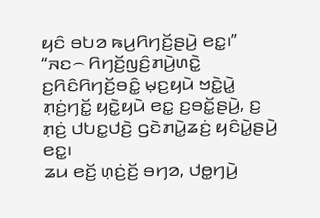ꤟꤢꤨ ꤋꤝꤤ ꤒꤣ꤬ꤖꤚꤢꤩ꤬ꤔꤣꤧ꤬ ꤕꤢ꤭꤯”
“ꤏꤢ꤮ ꤖꤚꤢꤩ꤬ꤜꤢꤨ꤬ꤊꤣꤧ꤬ꤛꤢꤧ꤭ ꤢ꤬ꤖꤢꤨꤖꤚꤢꤩ꤬ꤋꤢꤨ꤭ ꤗ꤫ꤢ꤬ꤟꤣꤧ ꤠꤢꤧ꤭ꤣꤧ꤭ ꤊ꤫ꤢꤦ꤬ꤚꤢꤩ꤭ ꤟꤢꤧ꤭ꤟꤣꤧ ꤕꤢ꤭ ꤢ꤬ꤋꤢꤩ꤭ꤔꤣꤧ꤬, ꤢ꤬ ꤊ꤫ꤢꤦ꤬ ꤓꤝꤢ꤭ꤓꤢꤧ꤬ ꤞꤢꤧꤊꤣꤧ꤭ꤘꤢꤦ꤬ ꤟꤢꤨꤣꤧ꤭ꤔꤣꤧ꤬ ꤕꤢ꤭꤯
ꤘꤣ ꤕꤢꤩ꤬ ꤛ꤫ꤢꤦ꤬ꤢꤩ꤬ ꤋꤚꤤ, ꤓꤥ꤭ꤚꤣꤧ꤬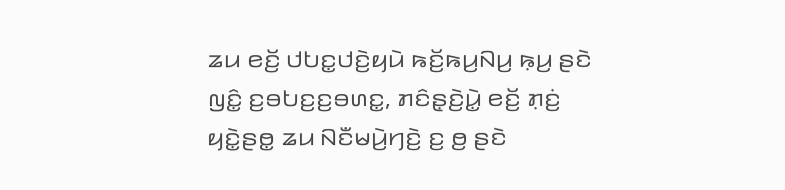ꤘꤣ ꤕꤢꤩ꤬ ꤓꤝꤢ꤭ꤓꤢꤧ꤬ꤟꤣꤧ ꤒꤢꤩ꤬ꤒꤣ꤬ꤡꤣ꤬ ꤒ꤫ꤣ꤬ ꤔꤢꤧ ꤜꤢꤨ꤭ ꤢ꤬ꤋꤝꤢ꤬ꤢ꤬ꤋꤛꤢ꤭, ꤊꤢꤨꤔ꤫ꤢꤧ꤬ꤣꤧ꤭ ꤕꤢꤩ꤬ ꤊ꤫ꤢꤦ꤬ ꤟꤢꤧ꤭ꤔꤥ꤭ ꤘꤣ ꤡꤢꤪꤗꤣꤧ꤬ꤚꤢꤧ꤬ ꤢ꤬ ꤥ꤬ ꤔꤢꤧ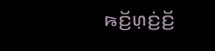ꤒꤢꤩ꤬ꤛ꤫ꤢꤦ꤬ꤢꤩ꤬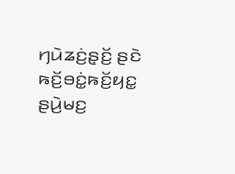ꤚꤣꤧꤘꤢꤦ꤬ꤔ꤫ꤢꤩ꤬ ꤔꤢꤧ ꤒꤢꤩ꤬ꤋꤢꤦ꤭ꤒꤢꤩ꤬ꤟꤢ꤭ ꤔꤣꤧ꤬ꤗꤢ꤬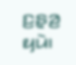ꤢ꤬ꤔ꤫ꤤ꤬ ꤟꤣꤧ꤯